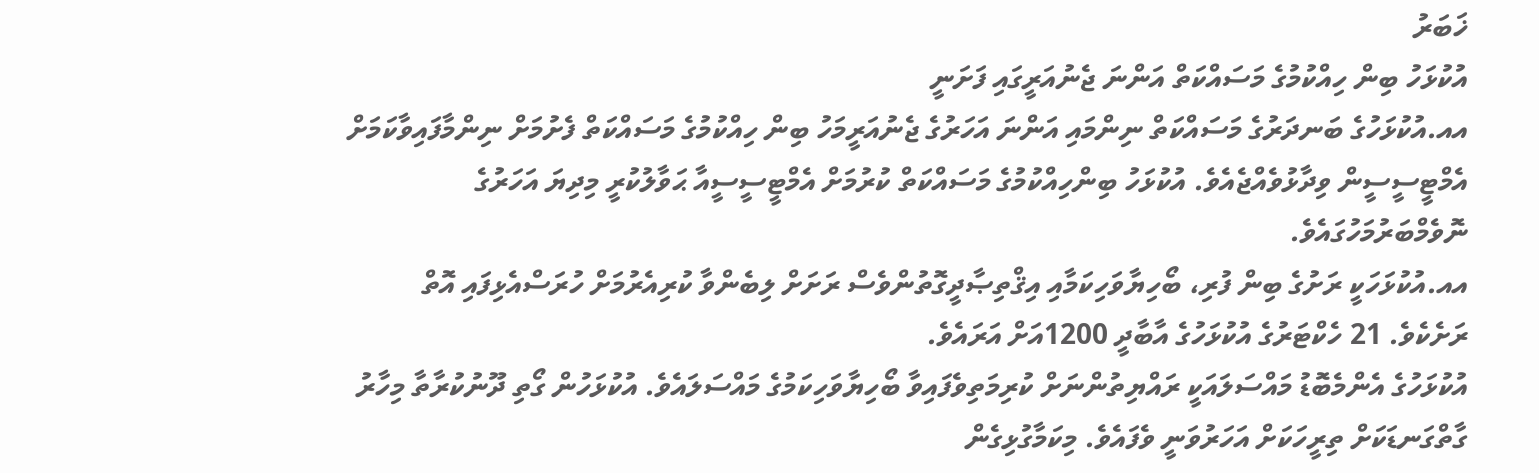ޚަބަރު
އުކުޅަހު ބިން ހިއްކުމުގެ މަސައްކަތް އަންނަ ޖެނުއަރީގައި ފަށަނީ
އއ.އުކުޅަހުގެ ބަނދަރުގެ މަސައްކަތް ނިންމައި އަންނަ އަހަރުގެ ޖެނުއަރީމަހު ބިން ހިއްކުމުގެ މަސައްކަތް ފެށުމަށް ނިންމާފައިވާކަމަށް އެމްޓީސީސީން ވިދާޅުވެއްޖެއެވެ. އުކުޅަހު ބިންހިއްކުމުގެ މަސައްކަތް ކުރުމަށް އެމްޓީސީސީއާ ޙަވާލުކުރީ މިދިޔަ އަހަރުގެ ނޮވެމްބަރުމަހުގައެވެ.
އއ.އުކުޅަހަކީ ރަށުގެ ބިން ފުރި، ބޯހިޔާވަހިކަމާއި އިޤްތިޞާދީގޮތުންވެސް ރަށަށް ލިބެންވާ ކުރިއެރުމަށް ހުރަސްއެޅިފައި އޮތް ރަށެކެވެ. 21 ހެކްޓަރުގެ އުކުޅަހުގެ އާބާދީ 1200އަށް އަރައެވެ.
އުކުޅަހުގެ އެންމެބޮޑު މައްސަލައަކީ ރައްޔިތުންނަށް ކުރިމަތިވެފައިވާ ބޯހިޔާވަހިކަމުގެ މައްސަލައެވެ. އުކުޅަހުން ގޯތި ދޫނުކުރާތާ މިހާރު ގާތްގަނޑަކަށް ތިރީހަކަށް އަހަރުވަނީ ވެފައެވެ. މިކަމާގުޅިގެން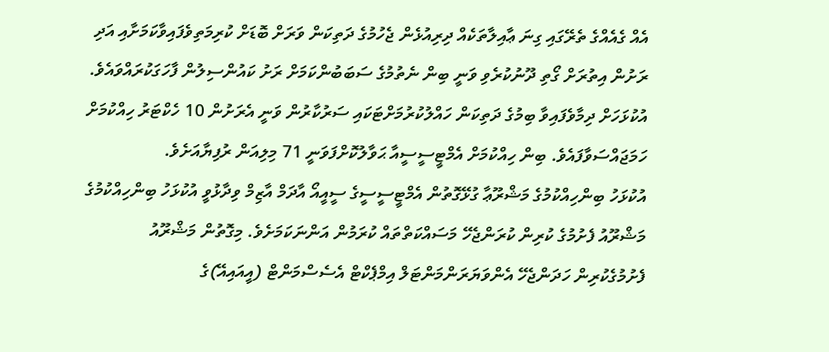އެއް ގެއެއްގެ ތެރޭގައި ގިނަ ޢާއިލާތަކެއް ދިރިއުޅެން ޖެހުމުގެ ދަތިކަން ވަރަށް ބޮޑަށް ކުރިމަތިވެފައިވާކަމަށާއި އަދި ރަށުން އިތުރަށް ގޯތި ދޫނުކުރެވި ވަނީ ބިން ނެތުމުގެ ސަބަބުންކަމަށް ރަށު ކައުންސިލުން ފާހަގަކުރައްވައެވެ. އުކުޅަހަށް ދިމާވެފައިވާ ބިމުގެ ދަތިކަން ހައްލުކުރުމަށްޓަކައި ސަރުކާރުން ވަނީ އެރަށުން 10 ހެކްޓަރު ހިއްކުމަށް ހަމަޖައްސަވާފައެވެ. ބިން ހިއްކުމަށް އެމްޓީސީސީއާ ޙަވާލުކޮށްފަވަނީ 71 މިލިއަން ރުފިޔާއަށެވެ.
އުކުޅަހު ބިންހިއްކުމުގެ މަޝްރޫޢާ ގުޅޭގޮތުން އެމްޓީސީސީގެ ސީއީއޯ އާދަމް އާޒިމް ވިދާޅުވީ އުކުޅަހު ބިންހިއްކުމުގެ މަޝްރޫއު ފެށުމުގެ ކުރިން ކުރަންޖެހޭ މަސައްކަތްތައް ކުރަމުން އަންނަކަމަށެވެ. މިގޮތުން މަޝްރޫއު ފެށުމުގެކުރިން ހަދަންޖެހޭ އެންވަޔަރަންމަންޓަލް އިމްޕެކްޓް އެސެސްމަންޓް (އީއައިއޭ)ގެ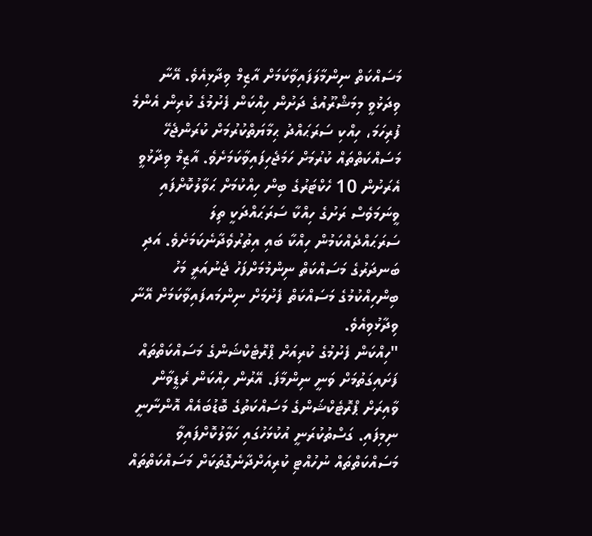މަސައްކަތް ނިންމާލަފައިވާކަމަށް އާޒިމް ވިދާޅިއެވެ. އޭނާ ވިދަޅުވީ މިމަޝްރޫއުގެ ދަށުން ހިއްކަން ފެށުމުގެ ކުރިން އެންމެ ފުރިހަމަ، ހިއްކި ސަރަޙައްދު ޙިމާޔަތްކުރުމަށް ކުރަންޖެހޭ މަސައްކަތްތައް ކުރުމަށް ހަމަޖެހިފައިވާކަމަށެވެ. އާޒިމް ވިދާޅުވީ އެރަށުން 10 ހެކްޓަރުގެ ބިން ހިއްކުމަށް ޙަވާލުކޮށްފައި ވީނަމަވެސް ރަށުގެ ހިއްކާ ސަރަޙައްދަކީ ތިލަ ސަރަޙައްދެއްކަމުން ހިއްކާ ބައި އިތުރުވެދާނެކަމަށެވެ. އަދި ބަނދަރުގެ މަސައްކަތް ނިންމުމަށްފަހު ޖެނުއަރީ މަހު ބިންހިއްކުމުގެ މަސައްކަތް ފެށުމަށް ނިންމައފައިވާކަމަށް އޭނާ ވިދާޅުވިއެވެ.
"ހިއްކަން ފެށުމުގެ ކުރިއަށް ޕްރޮޓެކްޝަންގެ މަސައްކަތްތައް ފަށައިގަތުމަށް ވަނީ ނިންމާފަ. އޭރުން ހިއްކަން ރެޑީވާން ވާއިރަށް ޕްރޮޓެކްޝަންގެ މަސައްކަތުގެ ބޮޑުބައެއް އޮންނާނީ ނިމިފައި. ގަސްތުކުރަނީ އުކުޅަހުގައި ހަވާލުކޮށްފައިވާ މަސައްކަތްތައް ނުހުއްޓި ކުރިއަށްދާނެގޮތަކަށް މަސައްކަތްތައް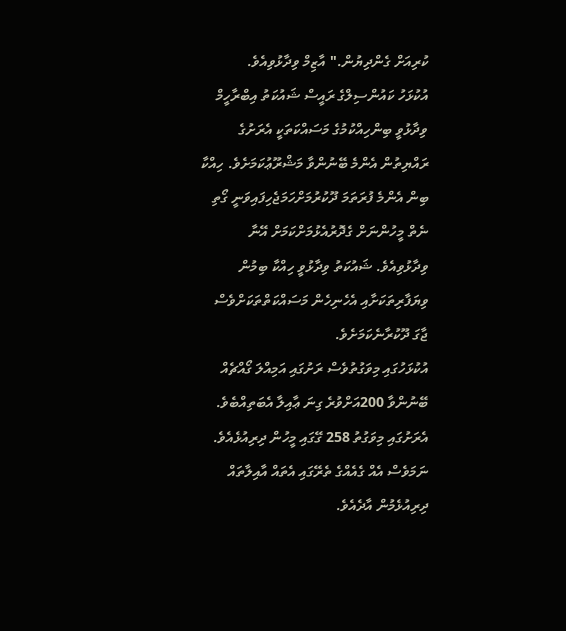ކުރިއަށް ގެންދިޔުން." އާޒިމް ވިދާޅުވިއެވެ.
އުކުޅަހު ކައުންސިލްގެ ރައީސް ޝައުކަތު އިބްރާހީމް ވިދާޅުވީ ބިންހިއްކުމުގެ މަސައްކަތަކީ އެރަށުގެ ރައްޔިތުން އެންމެ ބޭނުންވާ މަޝްރޫޢުކަމަށެވެ. ހިއްކާ ބިން އެންމެ ފުރަތަމަ ދޫކުރުމަށްހަމަޖެހިފައިވަނީ ގޯތި ނެތް މީހުންނަށް ގެދޮރުއެޅުމަށްކަމަށް އޭނާ ވިދާޅުވިއެވެ. ޝައުކަތު ވިދާޅުވީ ހިއްކާ ބިމުން ވިޔަފާރިތަކަށާއި އެހެނިހެން މަސައްކަތްތަކަށްވެސް ޖާގަ ދޫކުރާނެކަމަށެވެ.
އުކުޅަހުގައި މިވަގުތުވެސް ރަށުގައި އަމިއްލަ ގޯއްޗެއް ބޭނުންވާ 200އަށްވުރެ ގިނަ ޢާއިލާ އެބަތިއްބެވެ. އެރަށުގައި މިވަގުތު 258 ގޭގައި މީހުން ދިރިއުޅެއެވެ. ނަމަވެސް އެއް ގެއެއްގެ ތެރޭގައި އެތައް އާއިލާތައް ދިރިއުޅެމުން އާދެއެވެ.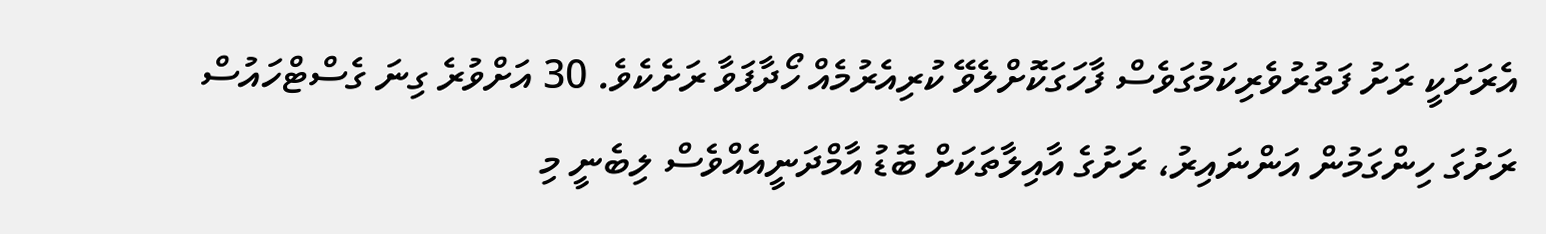އެރަށަކީ ރަށު ފަތުރުވެރިކަމުގަވެސް ފާހަގަކޮށްލެވޭ ކުރިއެރުމެއް ހޯދާފަވާ ރަށެކެވެ. 30 އަށްވުރެ ގިނަ ގެސްޓްހައުސް ރަށުގަ ހިންގަމުން އަންނައިރު، ރަށުގެ އާއިލާތަކަށް ބޮޑު އާމްދަނީއެއްވެސް ލިބެނީ މި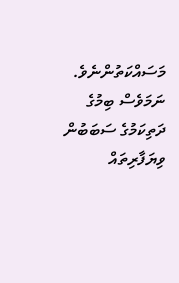މަސައްކަތުންނެވެ. ނަމަވެސް ބިމުގެ ދަތިކަމުގެ ސަބަބުން ވިޔަފާރިތައް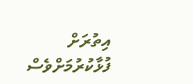އިތުރަށް ފުޅާކުރުމަށްވެސް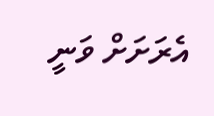އެރަށަށް ވަނީ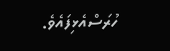ހުރަސްއެޅިފައެވެ.